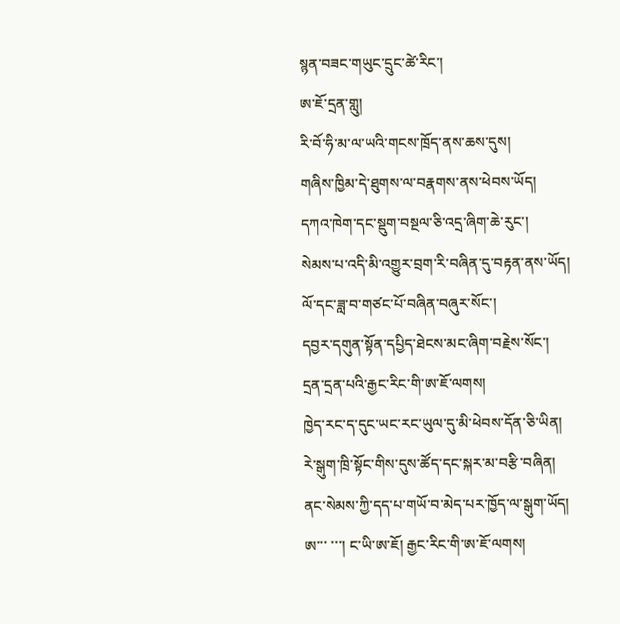སྙན་བཟང་གཡུང་དྲུང་ཚེ་རིང་།
ཨ་ཇོ་དྲན་གླུ།
རི་བོ་ཧི་མ་ལ་ཡའི་གངས་ཁྲོད་ནས་ཆས་དུས།
གཞིས་ཁྱིམ་དེ་ཐུགས་ལ་བརྣགས་ནས་ཕེབས་ཡོད།
དཀའ་ཁེག་དང་སྡུག་བསྔལ་ཅི་འདྲ་ཞིག་ཆེ་རུང་།
སེམས་པ་འདི་མི་འགྱུར་བྲག་རི་བཞིན་དུ་བརྟན་ནས་ཡོད།
ལོ་དང་ཟླ་བ་གཙང་པོ་བཞིན་བཞུར་སོང་།
དབྱར་དགུན་སྟོན་དཔྱིད་ཐེངས་མང་ཞིག་བརྗེས་སོང་།
དྲན་དྲན་པའི་རྒྱང་རིང་གི་ཨ་ཇོ་ལགས།
ཁྱེད་རང་ད་དུང་ཡང་རང་ཡུལ་དུ་མི་ཕེབས་དོན་ཅི་ཡིན།
རེ་སྒུག་ཁྲི་སྟོང་གིས་དུས་ཚོད་དང་སྐར་མ་བརྩི་བཞིན།
ནང་སེམས་ཀྱི་དད་པ་གཡོ་བ་མེད་པར་ཁྱོད་ལ་སྒུག་ཡོད།
ཨ་་་ ་་་། ང་ཡི་ཨ་ཇོ། རྒྱང་རིང་གི་ཨ་ཇོ་ལགས།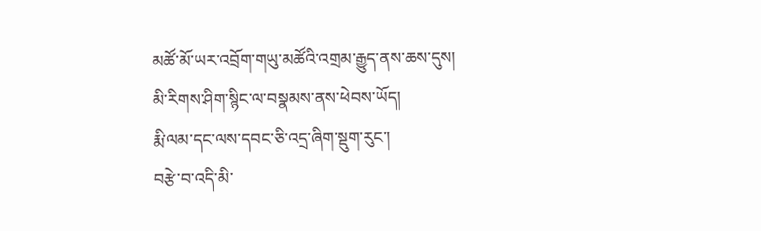མཚོ་མོ་ཡར་འབྲོག་གཡུ་མཚོའི་འགྲམ་རྒྱུད་ནས་ཆས་དུས།
མི་རིགས་ཤིག་སྙིང་ལ་བསྣམས་ནས་ཕེབས་ཡོད།
རྨི་ལམ་དང་ལས་དབང་ཅི་འདྲ་ཞིག་སྡུག་རུང་།
བརྩེ་བ་འདི་མི་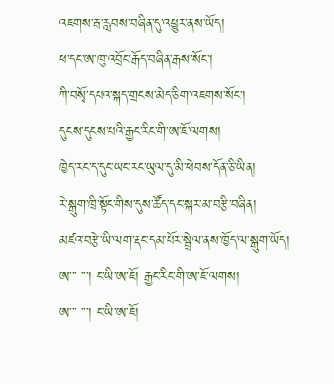འཇགས་རྦ་རླབས་བཞིན་དུ་འཕྱུར་ནས་ཡོད།
ཕ་དང་ཨ་ཁུ་འབྲོང་རྒོད་བཞིན་རྒས་སོང་།
ཀི་བསྭོ་དཔའ་སྐད་གྲངས་མེད་ཅིག་འཇགས་སོང་།
དུངས་དུངས་པའི་རྒྱང་རིང་གི་ཨ་ཇོ་ལགས།
ཁྱེད་རང་ད་དུང་ཡང་རང་ཡུལ་དུ་མི་ཕེབས་དོན་ཅི་ཡིན།
རེ་སྒུག་ཁྲི་སྟོང་གིས་དུས་ཚོད་དང་སྐར་མ་བརྩི་བཞིན།
མཛའ་བརྩེ་ཡི་ལག་རྡང་དམ་པོར་སྦྲེལ་ནས་ཁྱོད་ལ་སྒུག་ཡོད།
ཨ་་་ ་་་། ང་ཡི་ཨ་ཇོ། རྒྱང་རིང་གི་ཨ་ཇོ་ལགས།
ཨ་་་ ་་་། ང་ཡི་ཨ་ཇོ།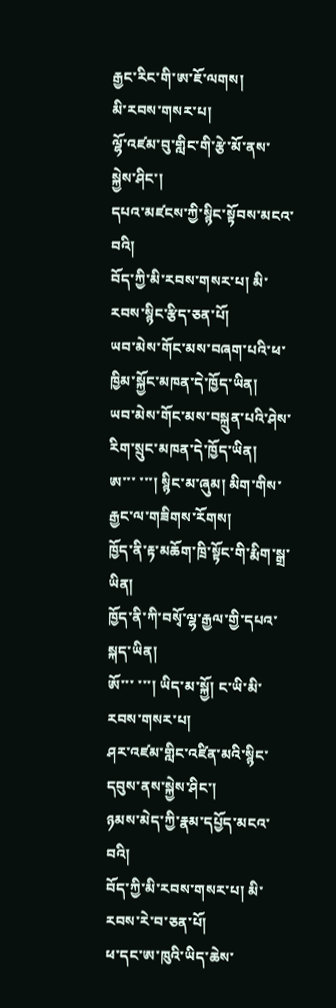རྒྱང་རིང་གི་ཨ་ཇོ་ལགས།
མི་རབས་གསར་པ།
ལྷོ་འཛམ་བུ་གླིང་གི་རྩེ་མོ་ནས་སྐྱེས་ཤིང་།
དཔའ་མཛངས་ཀྱི་སྙིང་སྟོབས་མངའ་བའི།
བོད་ཀྱི་མི་རབས་གསར་པ། མི་རབས་སྙིང་རྩིད་ཅན་པོ།
ཡབ་མེས་གོང་མས་བཞག་པའི་ཕ་ཁྱིམ་སྐྱོང་མཁན་དེ་ཁྱོད་ཡིན།
ཡབ་མེས་གོང་མས་བསྐྲུན་པའི་ཤེས་རིག་སྲུང་མཁན་དེ་ཁྱོད་ཡིན།
ཨ་་་ ་་་། སྙིང་མ་ཞུམ། མིག་གིས་རྒྱང་ལ་གཟིགས་རོགས།
ཁྱོད་ནི་རྟ་མཆོག་ཁྲི་སྟོང་གི་རྨིག་སྒྲ་ཡིན།
ཁྱོད་ནི་ཀི་བསྭོ་ལྷ་རྒྱལ་གྱི་དཔའ་སྐད་ཡིན།
ཨོ་་་ ་་་། ཡིད་མ་སྐྱོ། ང་ཡི་མི་རབས་གསར་པ།
ཤར་འཛམ་གླིང་འཛིན་མའི་སྙིང་དབུས་ནས་སྐྱེས་ཤིང་།
ཉམས་མེད་ཀྱི་རྣམ་དཔྱོད་མངའ་བའི།
བོད་ཀྱི་མི་རབས་གསར་པ། མི་རབས་རེ་བ་ཅན་པོ།
ཕ་དང་ཨ་ཁུའི་ཡིད་ཆེས་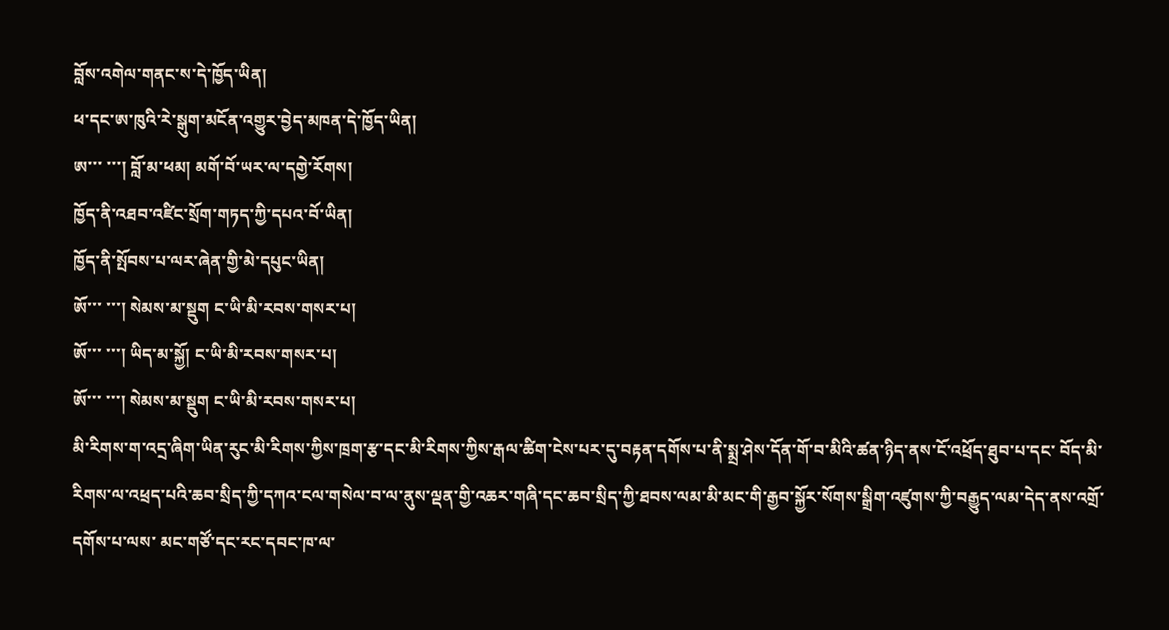བློས་འགེལ་གནང་ས་དེ་ཁྱོད་ཡིན།
ཕ་དང་ཨ་ཁུའི་རེ་སྒུག་མངོན་འགྱུར་བྱེད་མཁན་དེ་ཁྱོད་ཡིན།
ཨ་་་ ་་་། བློ་མ་ཕམ། མགོ་བོ་ཡར་ལ་དགྱེ་རོགས།
ཁྱོད་ནི་འཐབ་འཛིང་སྲོག་གཏད་ཀྱི་དཔའ་བོ་ཡིན།
ཁྱོད་ནི་སྤོབས་པ་ལར་ཞེན་གྱི་མེ་དཔུང་ཡིན།
ཨོ་་་ ་་་། སེམས་མ་སྡུག ང་ཡི་མི་རབས་གསར་པ།
ཨོ་་་ ་་་། ཡིད་མ་སྐྱོ། ང་ཡི་མི་རབས་གསར་པ།
ཨོ་་་ ་་་། སེམས་མ་སྡུག ང་ཡི་མི་རབས་གསར་པ།
མི་རིགས་ག་འདྲ་ཞིག་ཡིན་རུང་མི་རིགས་ཀྱིས་ཁྲག་རྩ་དང་མི་རིགས་ཀྱིས་རྒལ་ཚིག་ངེས་པར་དུ་བརྟན་དགོས་པ་ནི་སྨྲ་ཤེས་དོན་གོ་བ་མིའི་ཚན་ཉིད་ནས་ངོ་འཕྲོད་ཐུབ་པ་དང་ བོད་མི་རིགས་ལ་འཕྲད་པའི་ཆབ་སྲིད་ཀྱི་དཀའ་ངལ་གསེལ་བ་ལ་ནུས་ལྡན་གྱི་འཆར་གཞི་དང་ཆབ་སྲིད་ཀྱི་ཐབས་ལམ་མི་མང་གི་རྒྱབ་སྐྱོར་སོགས་སྒྲིག་འཛུགས་ཀྱི་བརྒྱུད་ལམ་དེད་ནས་འགྲོ་དགོས་པ་ལས་ མང་གཙོ་དང་རང་དབང་ཁ་ལ་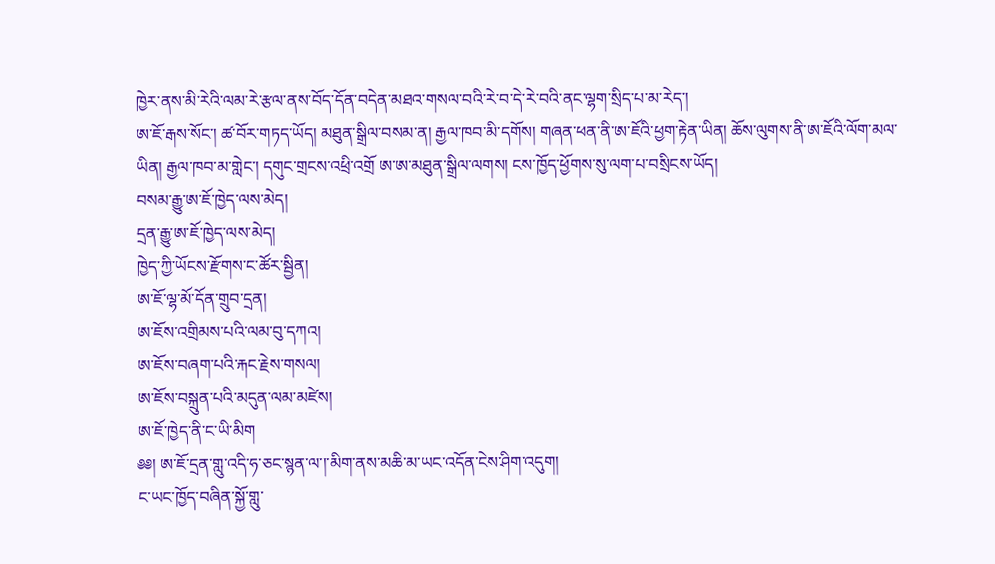ཁྱེར་ནས་མི་རེའི་ལམ་རེ་རྩལ་ནས་བོད་དོན་བདེན་མཐའ་གསལ་བའི་རེ་བ་དེ་རེ་བའི་ནང་ལྷག་སྲིད་པ་མ་རེད་།
ཨ་ཇོ་རྒས་སོང་། ཚ་བོར་གཏད་ཡོད། མཐུན་སྒྲིལ་བསམ་ན། རྒྱལ་ཁབ་མི་དགོས། གཞན་ཕན་ནི་ཨ་ཇོའི་ཕྱག་རྟེན་ཡིན། ཆོས་ལུགས་ནི་ཨ་ཇོའི་ལོག་མལ་ཡིན། རྒྱལ་ཁབ་མ་གླེང་། དགུང་གྲངས་འཕྲི་འགྲོ ཨ་ཨ་མཐུན་སྒྲིལ་ལགས། ངས་ཁྱོད་ཕྱོགས་སུ་ལག་པ་བསྲིངས་ཡོད།
བསམ་རྒྱུ་ཨ་ཇོ་ཁྱེད་ལས་མེད།
དྲན་རྒྱུ་ཨ་ཇོ་ཁྱེད་ལས་མེད།
ཁྱེད་ཀྱི་ཡོངས་རྫོགས་ང་ཚོར་སྦྱིན།
ཨ་ཇོ་ལྷ་མོ་དོན་གྲུབ་དྲན།
ཨ་ཇོས་འགྲིམས་པའི་ལམ་བུ་དཀའ།
ཨ་ཇོས་བཞག་པའི་རྐང་རྗེས་གསལ།
ཨ་ཇོས་བསྐྲུན་པའི་མདུན་ལམ་མཛེས།
ཨ་ཇོ་ཁྱེད་ནི་ང་ཡི་མིག
༅༅། ཨ་ཇོ་དྲན་གླུ་འདི་ཧ་ཅང་སྙན་ལ་།་མིག་ནས་མཆི་མ་ཡང་འདོན་ངེས་ཤིག་འདུག།
ང་ཡང་ཁྱོད་བཞིན་སྐྱོ་གླུ་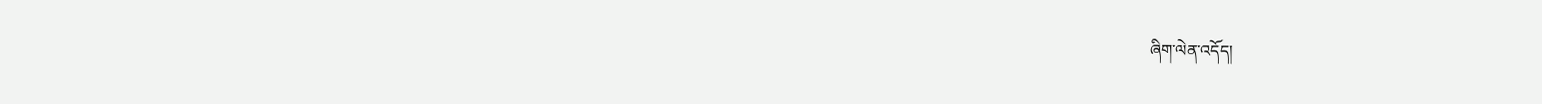ཞིག་ལེན་འདོད།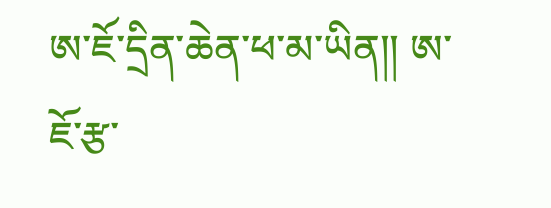ཨ་ཇོ་དྲིན་ཆེན་ཕ་མ་ཡིན།། ཨ་ཇོ་རྩ་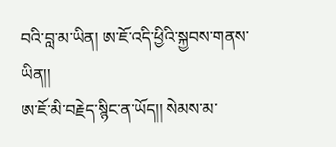བའི་བླ་མ་ཡིན། ཨ་ཇོ་འདི་ཕྱིའི་སྐྱབས་གནས་ཡིན།།
ཨ་ཇོ་མི་བརྗེད་སྙིང་ན་ཡོད།། སེམས་མ་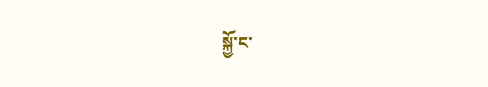སྐྱོ་ང་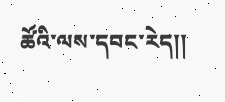ཚོའི་ལས་དབང་རེད།།